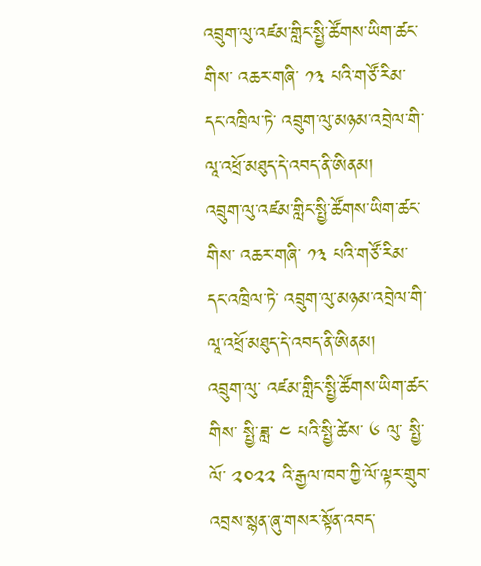འབྲུག་ལུ་འཛམ་གླིང་སྤྱི་ཚོགས་ཡིག་ཚང་གིས་ འཆར་གཞི་ ༡༣ པའི་གཙོ་རིམ་དང་འཁྲིལ་ཏེ་ འབྲུག་ལུ་མཉམ་འབྲེལ་གི་ལཱ་འཕྲོ་མཐུད་དེ་འབད་ནི་ཨིནམ།
འབྲུག་ལུ་འཛམ་གླིང་སྤྱི་ཚོགས་ཡིག་ཚང་གིས་ འཆར་གཞི་ ༡༣ པའི་གཙོ་རིམ་དང་འཁྲིལ་ཏེ་ འབྲུག་ལུ་མཉམ་འབྲེལ་གི་ལཱ་འཕྲོ་མཐུད་དེ་འབད་ནི་ཨིནམ།
འབྲུག་ལུ་ འཛམ་གླིང་སྤྱི་ཚོགས་ཡིག་ཚང་གིས་ སྤྱི་ཟླ་ ༤ པའི་སྤྱི་ཚེས་ ༦ ལུ་ སྤྱི་ལོ་ ༢༠༢༢ འི་རྒྱལ་ཁབ་ཀྱི་ལོ་ལྟར་གྲུབ་འབྲས་སྙན་ཞུ་གསར་སྟོན་འབད་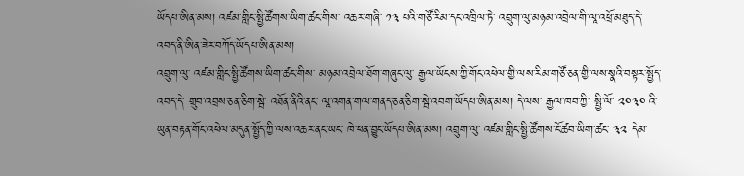ཡོདཔ་ཨིན་མས། འཛམ་གླིང་སྤྱི་ཚོགས་ཡིག་ཚང་གིས་ འཆར་གཞི་ ༡༣ པའི་གཙོ་རིམ་དང་འཁྲིལ་ཏེ་ འབྲུག་ལུ་མཉམ་འབྲེལ་གི་ལཱ་འཕྲོ་མཐུད་དེ་འབད་ནི་ཨིན་ཟེར་བཀོད་ཡོདཔ་ཨིན་མས།
འབྲུག་ལུ་ འཛམ་གླིང་སྤྱི་ཚོགས་ཡིག་ཚང་གིས་ མཉམ་འབྲེལ་ཐོག་གཞུང་ལུ་ རྒྱལ་ཡོངས་ཀྱི་གོང་འཕེལ་གྱི་ལས་རིམ་གཙོ་ཅན་གྱི་ལས་སྣའི་བསྟར་སྤྱོད་འབད་དེ་ གྲུབ་འབྲས་ཅན་ཅིག་སྦེ་ འཐོན་ནིའི་ནང་ ལཱ་འགན་གལ་གནད་ཅན་ཅིག་སྦེ་འབག་ཡོདཔ་ཨིན་མས། དེ་ལས་ རྒྱལ་ཁབ་ཀྱི་ སྤྱི་ལོ་ ༢༠༣༠ འི་ ཡུན་བརྟན་གོང་འཕེལ་མདུན་སྤྱོད་ཀྱི་ལས་འཆར་ནང་ཡང་ ཁེ་ཕན་བྱུང་ཡོདཔ་ཨིན་མས། འབྲུག་ལུ་ འཛམ་གླིང་སྤྱི་ཚོགས་ངོ་ཚབ་ཡིག་ཚང་ ༣༢ དེམ་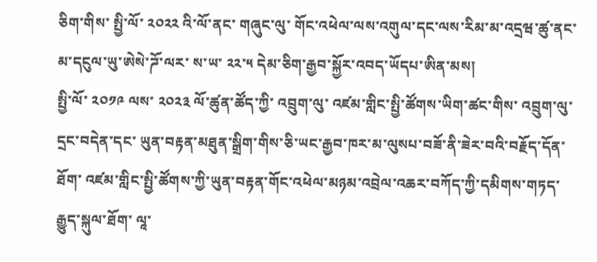ཅིག་གིས་ སྤྱི་ལོ་ ༢༠༢༢ འི་ལོ་ནང་ གཞུང་ལུ་ གོང་འཕེལ་ལས་འགུལ་དང་ལས་རིམ་མ་འདྲཝ་ཚུ་ནང་ མ་དངུལ་ཡུ་ཨེསེ་ཌོ་ལར་ ས་ཡ་ ༢༢་༥ དེམ་ཅིག་རྒྱབ་སྐྱོར་འབད་ཡོདཔ་ཨིན་མས།
སྤྱི་ལོ་ ༢༠༡༩ ལས་ ༢༠༢༣ ལོ་ཚུན་ཚོད་ཀྱི་ འབྲུག་ལུ་ འཛམ་གླིང་སྤྱི་ཚོགས་ཡིག་ཚང་གིས་ འབྲུག་ལུ་དྲང་བདེན་དང་ ཡུན་བརྟན་མཐུན་སྒྲིག་གིས་ཅི་ཡང་རྒྱབ་ཁར་མ་ལུསཔ་བཟོ་ནི་ཟེར་བའི་བརྗོད་དོན་ཐོག་ འཛམ་གླིང་སྤྱི་ཚོགས་ཀྱི་ཡུན་བརྟན་གོང་འཕེལ་མཉམ་འབྲེལ་འཆར་བཀོད་ཀྱི་དམིགས་གཏད་རྒྱུད་སྐུལ་ཐོག་ ལཱ་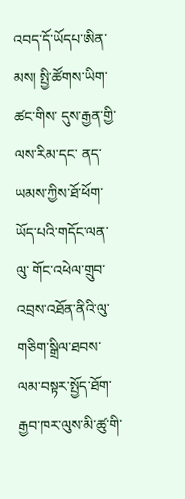འབད་དོ་ཡོདཔ་ཨིན་མས། སྤྱི་ཚོགས་ཡིག་ཚང་གིས་ དུས་རྒྱན་གྱི་ལས་རིམ་དང་ ནད་ཡམས་ཀྱིས་ཐོ་ཕོག་ཡོད་པའི་གདོང་ལན་ལུ་ གོང་འཕེལ་གྲུབ་འབྲས་འཐོན་ནིའི་ལུ་ གཅིག་སྒྲིལ་ཐབས་ལམ་བསྟར་སྤྱོད་ཐོག་ རྒྱབ་ཁར་ལུས་མི་ཚུ་གི་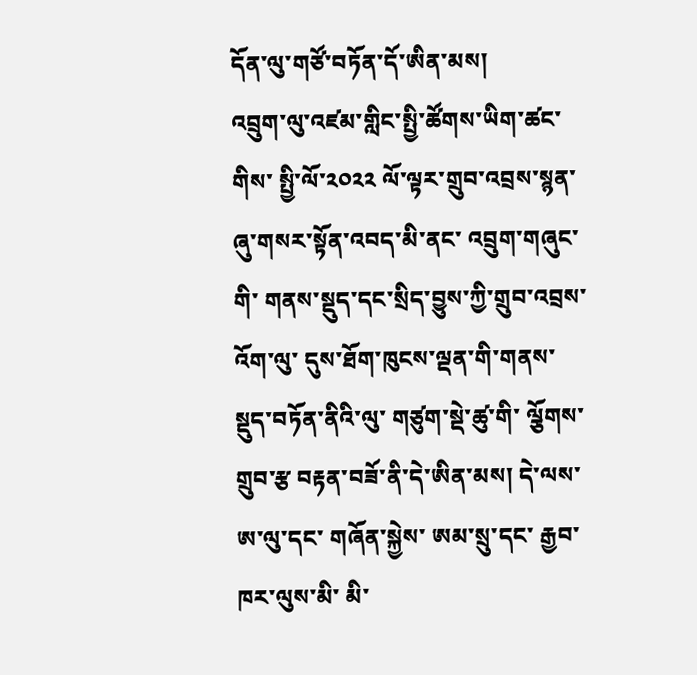དོན་ལུ་གཙོ་བཏོན་དོ་ཨིན་མས།
འབྲུག་ལུ་འཛམ་གླིང་སྤྱི་ཚོགས་ཡིག་ཚང་གིས་ སྤྱི་ལོ་༢༠༢༢ ལོ་ལྟར་གྲུབ་འབྲས་སྙན་ཞུ་གསར་སྟོན་འབད་མི་ནང་ འབྲུག་གཞུང་གི་ གནས་སྡུད་དང་སྲིད་བྱུས་ཀྱི་གྲུབ་འབྲས་འོག་ལུ་ དུས་ཐོག་ཁུངས་ལྡན་གི་གནས་སྡུད་བཏོན་ནིའི་ལུ་ གཙུག་སྡེ་ཚུ་གི་ ལྕོགས་གྲུབ་རྩ བརྟན་བཟོ་ནི་དེ་ཨིན་མས། དེ་ལས་ ཨ་ལུ་དང་ གཞོན་སྐྱེས་ ཨམ་སྲུ་དང་ རྒྱབ་ཁར་ལུས་མི་ མི་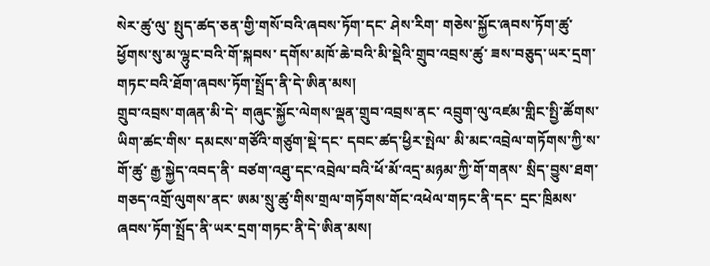སེར་ཚུ་ལུ་ སྤུད་ཚད་ཅན་གྱི་གསོ་བའི་ཞབས་ཏོག་དང་ ཤེས་རིག་ གཅེས་སྐྱོང་ཞབས་ཏོག་ཚུ་ ཕྱོགས་སུ་མ་ལྷུང་བའི་གོ་སྐབས་ དགོས་མཁོ་ཆེ་བའི་མི་སྡེའི་གྲུབ་འབྲས་ཚུ་ ཟས་བཅུད་ཡར་དྲག་གཏང་བའི་ཐོག་ཞབས་ཏོག་སྤྲོད་ནི་དེ་ཨིན་མས།
གྲུབ་འབྲས་གཞན་མི་དེ་ གཞུང་སྐྱོང་ལེགས་ལྡན་གྲུབ་འབྲས་ནང་ འབྲུག་ལུ་འཛམ་གླིང་སྤྱི་ཚོགས་ཡིག་ཚང་གིས་ དམངས་གཙོའི་གཙུག་སྡེ་དང་ དབང་ཚད་ཕྱིར་སྤེལ་ མི་མང་འབྲེལ་གཏོགས་ཀྱི་ས་གོ་ཚུ་ རྒྱ་སྐྱེད་འབད་ནི་ བཙག་འཐུ་དང་འབྲེལ་བའི་ཕོ་མོ་འདྲ་མཉམ་ཀྱི་གོ་གནས་ སྲིད་བྱུས་ཐག་གཅད་འགྲོ་ལུགས་ནང་ ཨམ་སྲུ་ཚུ་གིས་གྲལ་གཏོགས་གོང་འཕེལ་གཏང་ནི་དང་ དྲང་ཁྲིམས་ཞབས་ཏོག་སྤྲོད་ནི་ཡར་དྲག་གཏང་ནི་དེ་ཨིན་མས།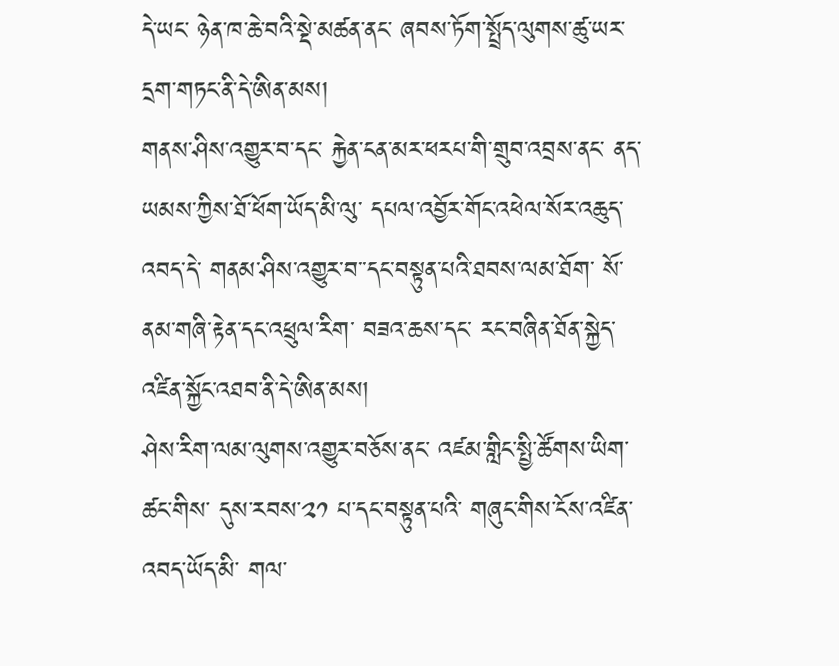དེ་ཡང་ ཉེན་ཁ་ཆེ་བའི་སྡེ་མཚན་ནང་ ཞབས་ཏོག་སྤྲོད་ལུགས་ཚུ་ཡར་དྲག་གཏང་ནི་དེ་ཨིན་མས།
གནས་ཤིས་འགྱུར་བ་དང་ རྐྱེན་ངན་མར་ཕརཔ་གི་གྲུབ་འབྲས་ནང་ ནད་ཡམས་ཀྱིས་ཐོ་ཕོག་ཡོད་མི་ལུ་ དཔལ་འབྱོར་གོང་འཕེལ་སོར་འཆུད་འབད་དེ་ གནམ་ཤིས་འགྱུར་བ་་དང་བསྟུན་པའི་ཐབས་ལམ་ཐོག་ སོ་ནམ་གཞི་རྟེན་དང་འཕྲུལ་རིག་ བཟའ་ཆས་དང་ རང་བཞིན་ཐོན་སྐྱེད་འཛིན་སྐྱོང་འཐབ་ནི་དེ་ཨིན་མས།
ཤེས་རིག་ལམ་ལུགས་འགྱུར་བཅོས་ནང་ འཛམ་གླིང་སྤྱི་ཚོགས་ཡིག་ཚང་གིས་ དུས་རབས་༢༡ པ་དང་བསྟུན་པའི་ གཞུང་གིས་ངོས་འཛིན་འབད་ཡོད་མི་ གལ་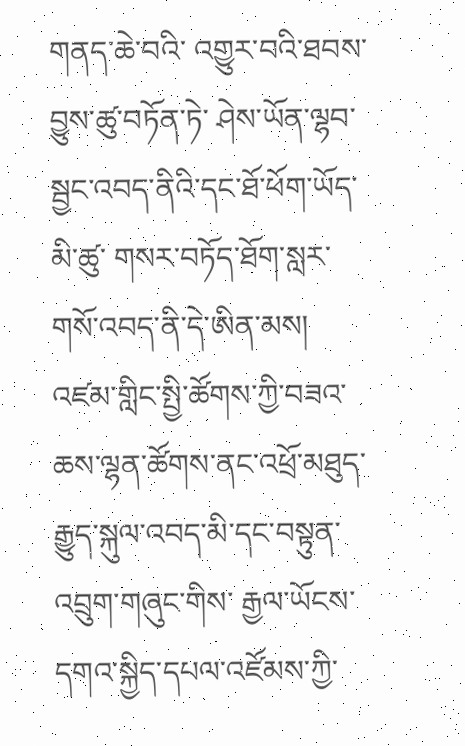གནད་ཆེ་བའི་ འགྱུར་བའི་ཐབས་བྱུས་ཚུ་བཏོན་ཏེ་ ཤེས་ཡོན་ལྷབ་སྦྱང་འབད་ནིའི་དང་ཐོ་ཕོག་ཡོད་མི་ཚུ་ གསར་བཏོད་ཐོག་སླར་གསོ་འབད་ནི་དེ་ཨིན་མས།
འཛམ་གླིང་སྤྱི་ཚོགས་ཀྱི་བཟའ་ཆས་ལྷན་ཚོགས་ནང་འཕྲོ་མཐུད་རྒྱུད་སྐུལ་འབད་མི་དང་བསྟུན་ འབྲུག་གཞུང་གིས་ རྒྱལ་ཡོངས་དགའ་སྐྱིད་དཔལ་འཛོམས་ཀྱི་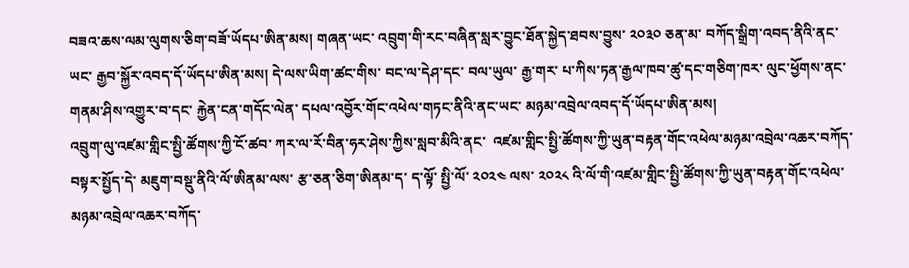བཟའ་ཆས་ལམ་ལུགས་ཅིག་བཟོ་ཡོདཔ་ཨིན་མས། གཞན་ཡང་ འབྲུག་གི་རང་བཞིན་སླར་བྱུང་ཐོན་སྐྱེད་ཐབས་བྱུས་ ༢༠༣༠ ཅན་མ་ བཀོད་སྒྲིག་འབད་ནིའི་ནང་ཡང་ རྒྱབ་སྐྱོར་འབད་དོ་ཡོདཔ་ཨིན་མས། དེ་ལས་ཡིག་ཚང་གིས་ བང་ལ་དེཤ་དང་ བལ་ཡུལ་ རྒྱ་གར་ པ་ཀིས་ཏན་རྒྱལ་ཁབ་ཚུ་དང་གཅིག་ཁར་ ལུང་ཕྱོགས་ནང་ གནམ་ཤིས་འགྱུར་བ་དང་ རྐྱེན་ངན་གདོང་ལེན་ དཔལ་འབྱོར་གོང་འཕེལ་གཏང་ནིའི་ནང་ཡང་ མཉམ་འབྲེལ་འབད་དོ་ཡོདཔ་ཨིན་མས།
འབྲུག་ལུ་འཛམ་གླིང་སྤྱི་ཚོགས་ཀྱི་ངོ་ཚབ་ ཀར་ལ་རོ་བིན་ཧར་ཤེས་ཀྱིས་སླབ་མིའི་ནང་  འཛམ་གླིང་སྤྱི་ཚོགས་ཀྱི་ཡུན་བརྟན་གོང་འཕེལ་མཉམ་འབྲེལ་འཆར་བཀོད་བསྟར་སྤྱོད་དེ་ མཇུག་བསྡུ་ནིའི་ལོ་ཨིནམ་ལས་ རྩ་ཅན་ཅིག་ཨིནམ་ད་ ད་ལྟོ་ སྤྱི་ལོ་ ༢༠༢༤ ལས་ ༢༠༢༨ འི་ལོ་གི་འཛམ་གླིང་སྤྱི་ཚོགས་ཀྱི་ཡུན་བརྟན་གོང་འཕེལ་མཉམ་འབྲེལ་འཆར་བཀོད་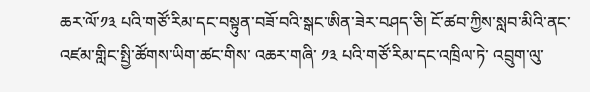ཆར་ལོ་༡༣ པའི་གཙོ་རིམ་དང་བསྟུན་བཟོ་བའི་སྒང་ཨིན་ཟེར་བཤད་ཅི། ངོ་ཚབ་ཀྱིས་སླབ་མིའི་ནང་ འཛམ་གླིང་སྤྱི་ཚོགས་ཡིག་ཚང་གིས་ འཆར་གཞི་ ༡༣ པའི་གཙོ་རིམ་དང་འཁྲིལ་ཏེ་ འབྲུག་ལུ་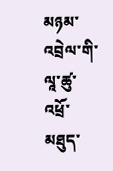མཉམ་འབྲེལ་གི་ལཱ་ཚུ་ འཕྲོ་མཐུད་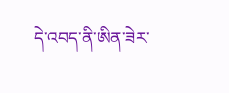དེ་འབད་ནི་ཨིན་ཟེར་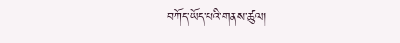བཀོད་ཡོད་པའི་གནས་ཚུལ།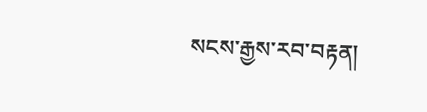སངས་རྒྱས་རབ་བརྟན།